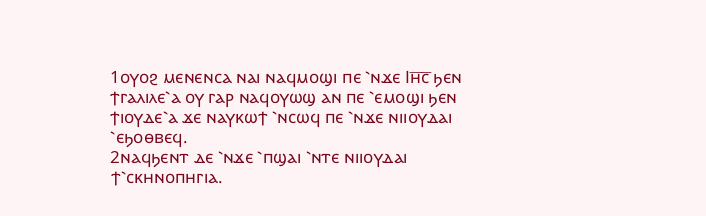1ⲟⲩⲟϩ ⲙⲉⲛⲉⲛⲥⲁ ⲛⲁⲓ ⲛⲁϥⲙⲟϣⲓ ⲡⲉ ⳿ⲛϫⲉ Ⲓⲏ̅ⲥ̅ ϧⲉⲛ ϯⲅⲁⲗⲓⲗⲉ⳿ⲁ ⲟⲩ ⲅⲁⲣ ⲛⲁϥⲟⲩⲱϣ ⲁⲛ ⲡⲉ ⳿ⲉⲙⲟϣⲓ ϧⲉⲛ ϯⲓⲟⲩⲇⲉ⳿ⲁ ϫⲉ ⲛⲁⲩⲕⲱϯ ⳿ⲛⲥⲱϥ ⲡⲉ ⳿ⲛϫⲉ ⲛⲓⲓⲟⲩⲇⲁⲓ ⳿ⲉϧⲟⲑⲃⲉϥ.
2ⲛⲁϥϧⲉⲛⲧ ⲇⲉ ⳿ⲛϫⲉ ⳿ⲡϣⲁⲓ ⳿ⲛⲧⲉ ⲛⲓⲓⲟⲩⲇⲁⲓ ϯ⳿ⲥⲕⲏⲛⲟⲡⲏⲅⲓⲁ.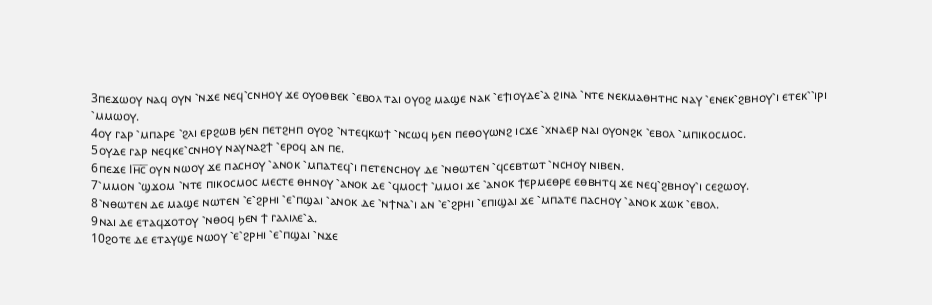3ⲡⲉϫⲱⲟⲩ ⲛⲁϥ ⲟⲩⲛ ⳿ⲛϫⲉ ⲛⲉϥ⳿ⲥⲛⲏⲟⲩ ϫⲉ ⲟⲩⲟⲑⲃⲉⲕ ⳿ⲉⲃⲟⲗ ⲧⲁⲓ ⲟⲩⲟϩ ⲙⲁϣⲉ ⲛⲁⲕ ⳿ⲉϯⲓⲟⲩⲇⲉ⳿ⲁ ϩⲓⲛⲁ ⳿ⲛⲧⲉ ⲛⲉⲕⲙⲁⲑⲏⲧⲏⲥ ⲛⲁⲩ ⳿ⲉⲛⲉⲕ⳿ϩⲃⲏⲟⲩ⳿ⲓ ⲉⲧⲉⲕ⳿⳿ⲓⲣⲓ ⳿ⲙⲙⲱⲟⲩ.
4ⲟⲩ ⲅⲁⲣ ⳿ⲙⲡⲁⲣⲉ ⳿ϩⲗⲓ ⲉⲣϩⲱⲃ ϧⲉⲛ ⲡⲉⲧϩⲏⲡ ⲟⲩⲟϩ ⳿ⲛⲧⲉϥⲕⲱϯ ⳿ⲛⲥⲱϥ ϧⲉⲛ ⲡⲉⲑⲟⲩⲱⲛϩ ⲓⲥϫⲉ ⳿ⲭⲛⲁⲉⲣ ⲛⲁⲓ ⲟⲩⲟⲛϩⲕ ⳿ⲉⲃⲟⲗ ⳿ⲙⲡⲓⲕⲟⲥⲙⲟⲥ.
5ⲟⲩⲇⲉ ⲅⲁⲣ ⲛⲉϥⲕⲉ⳿ⲥⲛⲏⲟⲩ ⲛⲁⲩⲛⲁϩϯ ⳿ⲉⲣⲟϥ ⲁⲛ ⲡⲉ.
6ⲡⲉϫⲉ Ⲓⲏ̅ⲥ̅ ⲟⲩⲛ ⲛⲱⲟⲩ ϫⲉ ⲡⲁⲥⲏⲟⲩ ⳿ⲁⲛⲟⲕ ⳿ⲙⲡⲁⲧⲉϥ⳿ⲓ ⲡⲉⲧⲉⲛⲥⲏⲟⲩ ⲇⲉ ⳿ⲛⲑⲱⲧⲉⲛ ⳿ϥⲥⲉⲃⲧⲱⲧ ⳿ⲛⲥⲏⲟⲩ ⲛⲓⲃⲉⲛ.
7⳿ⲙⲙⲟⲛ ⳿ϣϫⲟⲙ ⳿ⲛⲧⲉ ⲡⲓⲕⲟⲥⲙⲟⲥ ⲙⲉⲥⲧⲉ ⲑⲏⲛⲟⲩ ⳿ⲁⲛⲟⲕ ⲇⲉ ⳿ϥⲙⲟⲥϯ ⳿ⲙⲙⲟⲓ ϫⲉ ⳿ⲁⲛⲟⲕ ϯⲉⲣⲙⲉⲑⲣⲉ ⲉⲑⲃⲏⲧϥ ϫⲉ ⲛⲉϥ⳿ϩⲃⲏⲟⲩ⳿ⲓ ⲥⲉϩⲱⲟⲩ.
8⳿ⲛⲑⲱⲧⲉⲛ ⲇⲉ ⲙⲁϣⲉ ⲛⲱⲧⲉⲛ ⳿ⲉ⳿ϩⲣⲏⲓ ⳿ⲉ⳿ⲡϣⲁⲓ ⳿ⲁⲛⲟⲕ ⲇⲉ ⳿ⲛϯⲛⲁ⳿ⲓ ⲁⲛ ⳿ⲉ⳿ϩⲣⲏⲓ ⳿ⲉⲡⲓϣⲁⲓ ϫⲉ ⳿ⲙⲡⲁⲧⲉ ⲡⲁⲥⲏⲟⲩ ⳿ⲁⲛⲟⲕ ϫⲱⲕ ⳿ⲉⲃⲟⲗ.
9ⲛⲁⲓ ⲇⲉ ⲉⲧⲁϥϫⲟⲧⲟⲩ ⳿ⲛⲑⲟϥ ϧⲉⲛ ϯ ⲅⲁⲗⲓⲗⲉ⳿ⲁ.
10ϩⲟⲧⲉ ⲇⲉ ⲉⲧⲁⲩϣⲉ ⲛⲱⲟⲩ ⳿ⲉ⳿ϩⲣⲏⲓ ⳿ⲉ⳿ⲡϣⲁⲓ ⳿ⲛϫⲉ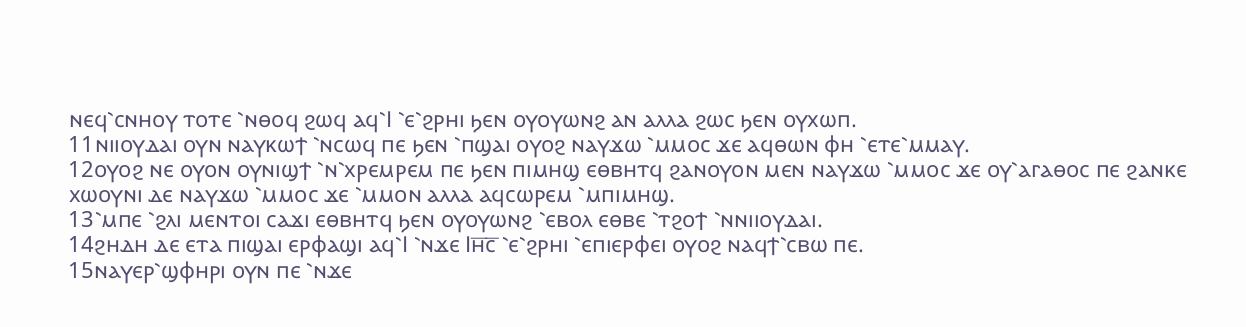ⲛⲉϥ⳿ⲥⲛⲏⲟⲩ ⲧⲟⲧⲉ ⳿ⲛⲑⲟϥ ϩⲱϥ ⲁϥ⳿Ⲓ ⳿ⲉ⳿ϩⲣⲏⲓ ϧⲉⲛ ⲟⲩⲟⲩⲱⲛϩ ⲁⲛ ⲁⲗⲗⲁ ϩⲱⲥ ϧⲉⲛ ⲟⲩⲭⲱⲡ.
11ⲛⲓⲓⲟⲩⲇⲁⲓ ⲟⲩⲛ ⲛⲁⲩⲕⲱϯ ⳿ⲛⲥⲱϥ ⲡⲉ ϧⲉⲛ ⳿ⲡϣⲁⲓ ⲟⲩⲟϩ ⲛⲁⲩϫⲱ ⳿ⲙⲙⲟⲥ ϫⲉ ⲁϥⲑⲱⲛ ⲫⲏ ⳿ⲉⲧⲉ⳿ⲙⲙⲁⲩ.
12ⲟⲩⲟϩ ⲛⲉ ⲟⲩⲟⲛ ⲟⲩⲛⲓϣϯ ⳿ⲛ⳿ⲭⲣⲉⲙⲣⲉⲙ ⲡⲉ ϧⲉⲛ ⲡⲓⲙⲏϣ ⲉⲑⲃⲏⲧϥ ϩⲁⲛⲟⲩⲟⲛ ⲙⲉⲛ ⲛⲁⲩϫⲱ ⳿ⲙⲙⲟⲥ ϫⲉ ⲟⲩ⳿ⲁⲅⲁⲑⲟⲥ ⲡⲉ ϩⲁⲛⲕⲉ ⲭⲱⲟⲩⲛⲓ ⲇⲉ ⲛⲁⲩϫⲱ ⳿ⲙⲙⲟⲥ ϫⲉ ⳿ⲙⲙⲟⲛ ⲁⲗⲗⲁ ⲁϥⲥⲱⲣⲉⲙ ⳿ⲙⲡⲓⲙⲏϣ.
13⳿ⲙⲡⲉ ⳿ϩⲗⲓ ⲙⲉⲛⲧⲟⲓ ⲥⲁϫⲓ ⲉⲑⲃⲏⲧϥ ϧⲉⲛ ⲟⲩⲟⲩⲱⲛϩ ⳿ⲉⲃⲟⲗ ⲉⲑⲃⲉ ⳿ⲧϩⲟϯ ⳿ⲛⲛⲓⲓⲟⲩⲇⲁⲓ.
14ϩⲏⲇⲏ ⲇⲉ ⲉⲧⲁ ⲡⲓϣⲁⲓ ⲉⲣⲫⲁϣⲓ ⲁϥ⳿Ⲓ ⳿ⲛϫⲉ Ⲓⲏ̅ⲥ̅ ⳿ⲉ⳿ϩⲣⲏⲓ ⳿ⲉⲡⲓⲉⲣⲫⲉⲓ ⲟⲩⲟϩ ⲛⲁϥϯ⳿ⲥⲃⲱ ⲡⲉ.
15ⲛⲁⲩⲉⲣ⳿ϣⲫⲏⲣⲓ ⲟⲩⲛ ⲡⲉ ⳿ⲛϫⲉ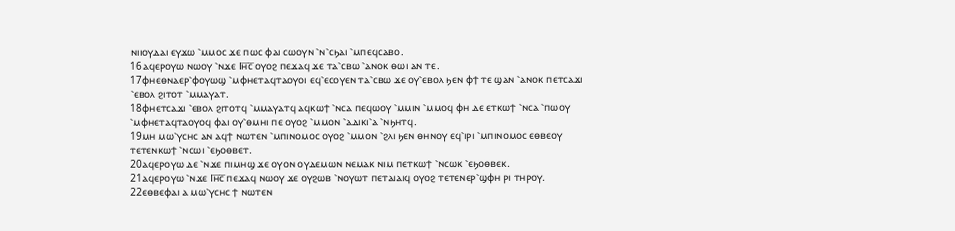ⲛⲓⲓⲟⲩⲇⲁⲓ ⲉⲩϫⲱ ⳿ⲙⲙⲟⲥ ϫⲉ ⲡⲱⲥ ⲫⲁⲓ ⲥⲱⲟⲩⲛ ⳿ⲛ⳿ⲥϧⲁⲓ ⳿ⲙⲡⲉϥⲥⲁⲃⲟ.
16ⲁϥⲉⲣⲟⲩⲱ ⲛⲱⲟⲩ ⳿ⲛϫⲉ Ⲓⲏ̅ⲥ̅ ⲟⲩⲟϩ ⲡⲉϫⲁϥ ϫⲉ ⲧⲁ⳿ⲥⲃⲱ ⳿ⲁⲛⲟⲕ ⲑⲱⲓ ⲁⲛ ⲧⲉ.
17ⲫⲏⲉⲑⲛⲁⲉⲣ⳿ⲫⲟⲩⲱϣ ⳿ⲙⲫⲏⲉⲧⲁϥⲧⲁⲟⲩⲟⲓ ⲉϥ⳿ⲉⲥⲟⲩⲉⲛ ⲧⲁ⳿ⲥⲃⲱ ϫⲉ ⲟⲩ⳿ⲉⲃⲟⲗ ϧⲉⲛ ⲫϯ ⲧⲉ ϣⲁⲛ ⳿ⲁⲛⲟⲕ ⲡⲉⲧⲥⲁϫⲓ ⳿ⲉⲃⲟⲗ ϩⲓⲧⲟⲧ ⳿ⲙⲙⲁⲩⲁⲧ.
18ⲫⲏⲉⲧⲥⲁϫⲓ ⳿ⲉⲃⲟⲗ ϩⲓⲧⲟⲧϥ ⳿ⲙⲙⲁⲩⲁⲧϥ ⲁϥⲕⲱϯ ⳿ⲛⲥⲁ ⲡⲉϥⲱⲟⲩ ⳿ⲙⲙⲓⲛ ⳿ⲙⲙⲟϥ ⲫⲏ ⲇⲉ ⲉⲧⲕⲱϯ ⳿ⲛⲥⲁ ⳿ⲡⲱⲟⲩ ⳿ⲙⲫⲏⲉⲧⲁϥⲧⲁⲟⲩⲟϥ ⲫⲁⲓ ⲟⲩ⳿ⲑⲙⲏⲓ ⲡⲉ ⲟⲩⲟϩ ⳿ⲙⲙⲟⲛ ⳿ⲁⲇⲓⲕⲓ⳿ⲁ ⳿ⲛϧⲏⲧϥ.
19ⲙⲏ ⲙⲱ⳿ⲩⲥⲏⲥ ⲁⲛ ⲁϥϯ ⲛⲱⲧⲉⲛ ⳿ⲙⲡⲓⲛⲟⲙⲟⲥ ⲟⲩⲟϩ ⳿ⲙⲙⲟⲛ ⳿ϩⲗⲓ ϧⲉⲛ ⲑⲏⲛⲟⲩ ⲉϥ⳿ⲓⲣⲓ ⳿ⲙⲡⲓⲛⲟⲙⲟⲥ ⲉⲑⲃⲉⲟⲩ ⲧⲉⲧⲉⲛⲕⲱϯ ⳿ⲛⲥⲱⲓ ⳿ⲉϧⲟⲑⲃⲉⲧ.
20ⲁϥⲉⲣⲟⲩⲱ ⲇⲉ ⳿ⲛϫⲉ ⲡⲓⲙⲏϣ ϫⲉ ⲟⲩⲟⲛ ⲟⲩⲇⲉⲙⲱⲛ ⲛⲉⲙⲁⲕ ⲛⲓⲙ ⲡⲉⲧⲕⲱϯ ⳿ⲛⲥⲱⲕ ⳿ⲉϧⲟⲑⲃⲉⲕ.
21ⲁϥⲉⲣⲟⲩⲱ ⳿ⲛϫⲉ Ⲓⲏ̅ⲥ̅ ⲡⲉϫⲁϥ ⲛⲱⲟⲩ ϫⲉ ⲟⲩϩⲱⲃ ⳿ⲛⲟⲩⲱⲧ ⲡⲉⲧⲁⲓⲁⲓϥ ⲟⲩⲟϩ ⲧⲉⲧⲉⲛⲉⲣ⳿ϣⲫⲏ ⲣⲓ ⲧⲏⲣⲟⲩ.
22ⲉⲑⲃⲉⲫⲁⲓ ⲁ ⲙⲱ⳿ⲩⲥⲏⲥ ϯ ⲛⲱⲧⲉⲛ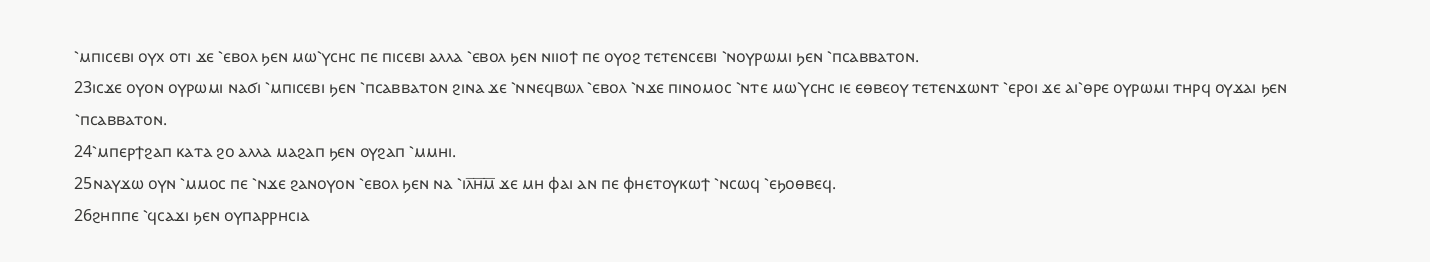⳿ⲙⲡⲓⲥⲉⲃⲓ ⲟⲩⲭ ⲟⲧⲓ ϫⲉ ⳿ⲉⲃⲟⲗ ϧⲉⲛ ⲙⲱ⳿ⲩⲥⲏⲥ ⲡⲉ ⲡⲓⲥⲉⲃⲓ ⲁⲗⲗⲁ ⳿ⲉⲃⲟⲗ ϧⲉⲛ ⲛⲓⲓⲟϯ ⲡⲉ ⲟⲩⲟϩ ⲧⲉⲧⲉⲛⲥⲉⲃⲓ ⳿ⲛⲟⲩⲣⲱⲙⲓ ϧⲉⲛ ⳿ⲡⲥⲁⲃⲃⲁⲧⲟⲛ.
23ⲓⲥϫⲉ ⲟⲩⲟⲛ ⲟⲩⲣⲱⲙⲓ ⲛⲁϭⲓ ⳿ⲙⲡⲓⲥⲉⲃⲓ ϧⲉⲛ ⳿ⲡⲥⲁⲃⲃⲁⲧⲟⲛ ϩⲓⲛⲁ ϫⲉ ⳿ⲛⲛⲉϥⲃⲱⲗ ⳿ⲉⲃⲟⲗ ⳿ⲛϫⲉ ⲡⲓⲛⲟⲙⲟⲥ ⳿ⲛⲧⲉ ⲙⲱ⳿ⲩⲥⲏⲥ ⲓⲉ ⲉⲑⲃⲉⲟⲩ ⲧⲉⲧⲉⲛϫⲱⲛⲧ ⳿ⲉⲣⲟⲓ ϫⲉ ⲁⲓ⳿ⲑⲣⲉ ⲟⲩⲣⲱⲙⲓ ⲧⲏⲣϥ ⲟⲩϫⲁⲓ ϧⲉⲛ ⳿ⲡⲥⲁⲃⲃⲁⲧⲟⲛ.
24⳿ⲙⲡⲉⲣϯϩⲁⲡ ⲕⲁⲧⲁ ϩⲟ ⲁⲗⲗⲁ ⲙⲁϩⲁⲡ ϧⲉⲛ ⲟⲩϩⲁⲡ ⳿ⲙⲙⲏⲓ.
25ⲛⲁⲩϫⲱ ⲟⲩⲛ ⳿ⲙⲙⲟⲥ ⲡⲉ ⳿ⲛϫⲉ ϩⲁⲛⲟⲩⲟⲛ ⳿ⲉⲃⲟⲗ ϧⲉⲛ ⲛⲁ ⳿ⲓⲗ̅ⲏ̅ⲙ̅ ϫⲉ ⲙⲏ ⲫⲁⲓ ⲁⲛ ⲡⲉ ⲫⲏⲉⲧⲟⲩⲕⲱϯ ⳿ⲛⲥⲱϥ ⳿ⲉϧⲟⲑⲃⲉϥ.
26ϩⲏⲡⲡⲉ ⳿ϥⲥⲁϫⲓ ϧⲉⲛ ⲟⲩⲡⲁⲣⲣⲏⲥⲓⲁ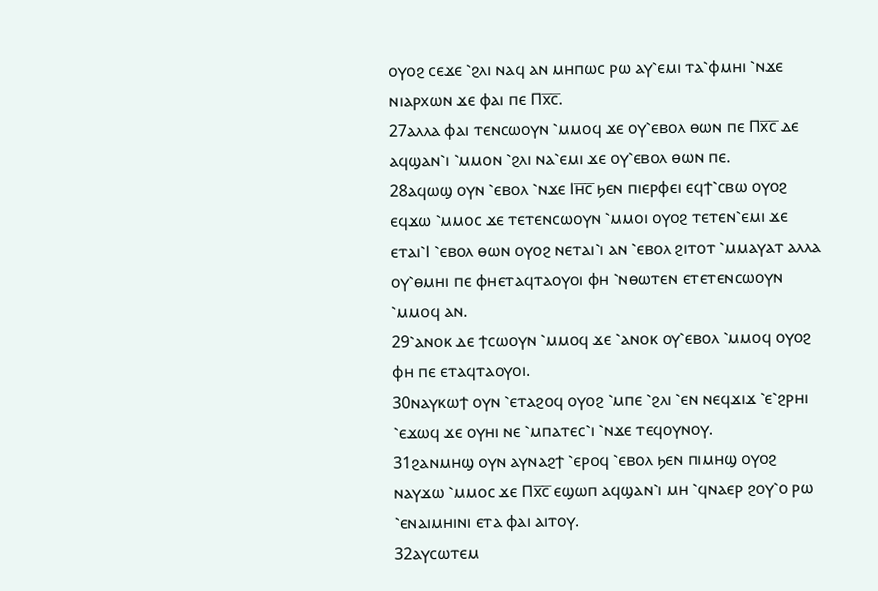ⲟⲩⲟϩ ⲥⲉϫⲉ ⳿ϩⲗⲓ ⲛⲁϥ ⲁⲛ ⲙⲏⲡⲱⲥ ⲣⲱ ⲁⲩ⳿ⲉⲙⲓ ⲧⲁ⳿ⲫⲙⲏⲓ ⳿ⲛϫⲉ ⲛⲓⲁⲣⲭⲱⲛ ϫⲉ ⲫⲁⲓ ⲡⲉ Ⲡⲭ̅ⲥ̅.
27ⲁⲗⲗⲁ ⲫⲁⲓ ⲧⲉⲛⲥⲱⲟⲩⲛ ⳿ⲙⲙⲟϥ ϫⲉ ⲟⲩ⳿ⲉⲃⲟⲗ ⲑⲱⲛ ⲡⲉ Ⲡⲭ̅ⲥ̅ ⲇⲉ ⲁϥϣⲁⲛ⳿ⲓ ⳿ⲙⲙⲟⲛ ⳿ϩⲗⲓ ⲛⲁ⳿ⲉⲙⲓ ϫⲉ ⲟⲩ⳿ⲉⲃⲟⲗ ⲑⲱⲛ ⲡⲉ.
28ⲁϥⲱϣ ⲟⲩⲛ ⳿ⲉⲃⲟⲗ ⳿ⲛϫⲉ Ⲓⲏ̅ⲥ̅ ϧⲉⲛ ⲡⲓⲉⲣⲫⲉⲓ ⲉϥϯ⳿ⲥⲃⲱ ⲟⲩⲟϩ ⲉϥϫⲱ ⳿ⲙⲙⲟⲥ ϫⲉ ⲧⲉⲧⲉⲛⲥⲱⲟⲩⲛ ⳿ⲙⲙⲟⲓ ⲟⲩⲟϩ ⲧⲉⲧⲉⲛ⳿ⲉⲙⲓ ϫⲉ ⲉⲧⲁⲓ⳿Ⲓ ⳿ⲉⲃⲟⲗ ⲑⲱⲛ ⲟⲩⲟϩ ⲛⲉⲧⲁⲓ⳿ⲓ ⲁⲛ ⳿ⲉⲃⲟⲗ ϩⲓⲧⲟⲧ ⳿ⲙⲙⲁⲩⲁⲧ ⲁⲗⲗⲁ ⲟⲩ⳿ⲑⲙⲏⲓ ⲡⲉ ⲫⲏⲉⲧⲁϥⲧⲁⲟⲩⲟⲓ ⲫⲏ ⳿ⲛⲑⲱⲧⲉⲛ ⲉⲧⲉⲧⲉⲛⲥⲱⲟⲩⲛ ⳿ⲙⲙⲟϥ ⲁⲛ.
29⳿ⲁⲛⲟⲕ ⲇⲉ ϯⲥⲱⲟⲩⲛ ⳿ⲙⲙⲟϥ ϫⲉ ⳿ⲁⲛⲟⲕ ⲟⲩ⳿ⲉⲃⲟⲗ ⳿ⲙⲙⲟϥ ⲟⲩⲟϩ ⲫⲏ ⲡⲉ ⲉⲧⲁϥⲧⲁⲟⲩⲟⲓ.
30ⲛⲁⲩⲕⲱϯ ⲟⲩⲛ ⳿ⲉⲧⲁϩⲟϥ ⲟⲩⲟϩ ⳿ⲙⲡⲉ ⳿ϩⲗⲓ ⳿ⲉⲛ ⲛⲉϥϫⲓϫ ⳿ⲉ⳿ϩⲣⲏⲓ ⳿ⲉϫⲱϥ ϫⲉ ⲟⲩⲏⲓ ⲛⲉ ⳿ⲙⲡⲁⲧⲉⲥ⳿ⲓ ⳿ⲛϫⲉ ⲧⲉϥⲟⲩⲛⲟⲩ.
31ϩⲁⲛⲙⲏϣ ⲟⲩⲛ ⲁⲩⲛⲁϩϯ ⳿ⲉⲣⲟϥ ⳿ⲉⲃⲟⲗ ϧⲉⲛ ⲡⲓⲙⲏϣ ⲟⲩⲟϩ ⲛⲁⲩϫⲱ ⳿ⲙⲙⲟⲥ ϫⲉ Ⲡⲭ̅ⲥ̅ ⲉϣⲱⲡ ⲁϥϣⲁⲛ⳿ⲓ ⲙⲏ ⳿ϥⲛⲁⲉⲣ ϩⲟⲩ⳿ⲟ ⲣⲱ ⳿ⲉⲛⲁⲓⲙⲏⲓⲛⲓ ⲉⲧⲁ ⲫⲁⲓ ⲁⲓⲧⲟⲩ.
32ⲁⲩⲥⲱⲧⲉⲙ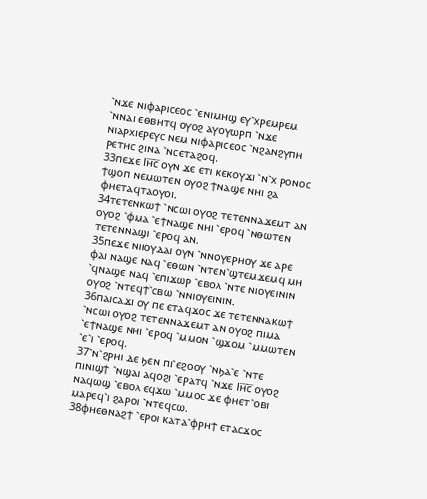⳿ⲛϫⲉ ⲛⲓⲫⲁⲣⲓⲥⲉⲟⲥ ⳿ⲉⲛⲓⲙⲏϣ ⲉⲩ⳿ⲭⲣⲉⲙⲣⲉⲙ ⳿ⲛⲛⲁⲓ ⲉⲑⲃⲏⲧϥ ⲟⲩⲟϩ ⲁⲩⲟⲩⲱⲣⲡ ⳿ⲛϫⲉ ⲛⲓⲁⲣⲭⲓⲉⲣⲉⲩⲥ ⲛⲉⲙ ⲛⲓⲫⲁⲣⲓⲥⲉⲟⲥ ⳿ⲛϩⲁⲛϩⲩⲡⲏ ⲣⲉⲧⲏⲥ ϩⲓⲛⲁ ⳿ⲛⲥⲉⲧⲁϩⲟϥ.
33ⲡⲉϫⲉ Ⲓⲏ̅ⲥ̅ ⲟⲩⲛ ϫⲉ ⲉⲧⲓ ⲕⲉⲕⲟⲩϫⲓ ⳿ⲛ⳿ⲭ ⲣⲟⲛⲟⲥ ϯϣⲟⲡ ⲛⲉⲙⲱⲧⲉⲛ ⲟⲩⲟϩ ϯⲛⲁϣⲉ ⲛⲏⲓ ϩⲁ ⲫⲏⲉⲧⲁϥⲧⲁⲟⲩⲟⲓ.
34ⲧⲉⲧⲉⲛⲕⲱϯ ⳿ⲛⲥⲱⲓ ⲟⲩⲟϩ ⲧⲉⲧⲉⲛⲛⲁϫⲉⲙⲧ ⲁⲛ ⲟⲩⲟϩ ⳿ⲫⲙⲁ ⳿ⲉϯⲛⲁϣⲉ ⲛⲏⲓ ⳿ⲉⲣⲟϥ ⳿ⲛⲑⲱⲧⲉⲛ ⲧⲉⲧⲉⲛⲛⲁϣⲓ ⳿ⲉⲣⲟϥ ⲁⲛ.
35ⲡⲉϫⲉ ⲛⲓⲓⲟⲩⲇⲁⲓ ⲟⲩⲛ ⳿ⲛⲛⲟⲩⲉⲣⲏⲟⲩ ϫⲉ ⲁⲣⲉ ⲫⲁⲓ ⲛⲁϣⲉ ⲛⲁϥ ⳿ⲉⲑⲱⲛ ⳿ⲛⲧⲉⲛ⳿ϣⲧⲉⲙϫⲉⲙϥ ⲙⲏ ⳿ϥⲛⲁϣⲉ ⲛⲁϥ ⳿ⲉⲡⲓϫⲱⲣ ⳿ⲉⲃⲟⲗ ⳿ⲛⲧⲉ ⲛⲓⲟⲩⲉⲓⲛⲓⲛ ⲟⲩⲟϩ ⳿ⲛⲧⲉϥϯ⳿ⲥⲃⲱ ⳿ⲛⲛⲓⲟⲩⲉⲓⲛⲓⲛ.
36ⲡⲁⲓⲥⲁϫⲓ ⲟⲩ ⲡⲉ ⲉⲧⲁϥϫⲟⲥ ϫⲉ ⲧⲉⲧⲉⲛⲛⲁⲕⲱϯ ⳿ⲛⲥⲱⲓ ⲟⲩⲟϩ ⲧⲉⲧⲉⲛⲛⲁϫⲉⲙⲧ ⲁⲛ ⲟⲩⲟϩ ⲡⲓⲙⲁ ⳿ⲉϯⲛⲁϣⲉ ⲛⲏⲓ ⳿ⲉⲣⲟϥ ⳿ⲙⲙⲟⲛ ⳿ϣϫⲟⲙ ⳿ⲙⲙⲱⲧⲉⲛ ⳿ⲉ⳿ⲓ ⳿ⲉⲣⲟϥ.
37⳿ⲛ⳿ϩⲣⲏⲓ ⲇⲉ ϧⲉⲛ ⲡⲓ⳿ⲉϩⲟⲟⲩ ⳿ⲛϧⲁ⳿ⲉ ⳿ⲛⲧⲉ ⲡⲓⲛⲓϣϯ ⳿ⲛϣⲁⲓ ⲁϥⲟϩⲓ ⳿ⲉⲣⲁⲧϥ ⳿ⲛϫⲉ Ⲓⲏ̅ⲥ̅ ⲟⲩⲟϩ ⲛⲁϥⲱϣ ⳿ⲉⲃⲟⲗ ⲉϥϫⲱ ⳿ⲙⲙⲟⲥ ϫⲉ ⲫⲏⲉⲧ⳿ⲟⲃⲓ ⲙⲁⲣⲉϥ⳿ⲓ ϩⲁⲣⲟⲓ ⳿ⲛⲧⲉϥⲥⲱ.
38ⲫⲏⲉⲑⲛⲁϩϯ ⳿ⲉⲣⲟⲓ ⲕⲁⲧⲁ⳿ⲫⲣⲏϯ ⲉⲧⲁⲥϫⲟⲥ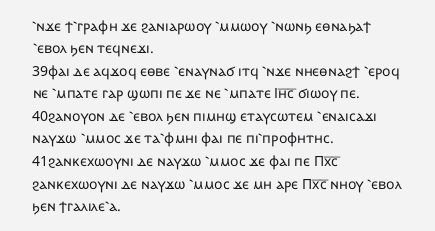⳿ⲛϫⲉ ϯ⳿ⲅⲣⲁⲫⲏ ϫⲉ ϩⲁⲛⲓⲁⲣⲱⲟⲩ ⳿ⲙⲙⲱⲟⲩ ⳿ⲛⲱⲛϧ ⲉⲑⲛⲁϧⲁϯ ⳿ⲉⲃⲟⲗ ϧⲉⲛ ⲧⲉϥⲛⲉϫⲓ.
39ⲫⲁⲓ ⲇⲉ ⲁϥϫⲟϥ ⲉⲑⲃⲉ ⳿ⲉⲛⲁⲩⲛⲁϭ ⲓⲧϥ ⳿ⲛϫⲉ ⲛⲏⲉⲑⲛⲁϩϯ ⳿ⲉⲣⲟϥ ⲛⲉ ⳿ⲙⲡⲁⲧⲉ ⲅⲁⲣ ϣⲱⲡⲓ ⲡⲉ ϫⲉ ⲛⲉ ⳿ⲙⲡⲁⲧⲉ Ⲓⲏ̅ⲥ̅ ϭⲓⲱⲟⲩ ⲡⲉ.
40ϩⲁⲛⲟⲩⲟⲛ ⲇⲉ ⳿ⲉⲃⲟⲗ ϧⲉⲛ ⲡⲓⲙⲏϣ ⲉⲧⲁⲩⲥⲱⲧⲉⲙ ⳿ⲉⲛⲁⲓⲥⲁϫⲓ ⲛⲁⲩϫⲱ ⳿ⲙⲙⲟⲥ ϫⲉ ⲧⲁ⳿ⲫⲙⲏⲓ ⲫⲁⲓ ⲡⲉ ⲡⲓ⳿ⲡⲣⲟⲫⲏⲧⲏⲥ.
41ϩⲁⲛⲕⲉⲭⲱⲟⲩⲛⲓ ⲇⲉ ⲛⲁⲩϫⲱ ⳿ⲙⲙⲟⲥ ϫⲉ ⲫⲁⲓ ⲡⲉ Ⲡⲭ̅ⲥ̅ ϩⲁⲛⲕⲉⲭⲱⲟⲩⲛⲓ ⲇⲉ ⲛⲁⲩϫⲱ ⳿ⲙⲙⲟⲥ ϫⲉ ⲙⲏ ⲁⲣⲉ Ⲡⲭ̅ⲥ̅ ⲛⲏⲟⲩ ⳿ⲉⲃⲟⲗ ϧⲉⲛ ϯⲅⲁⲗⲓⲗⲉ⳿ⲁ.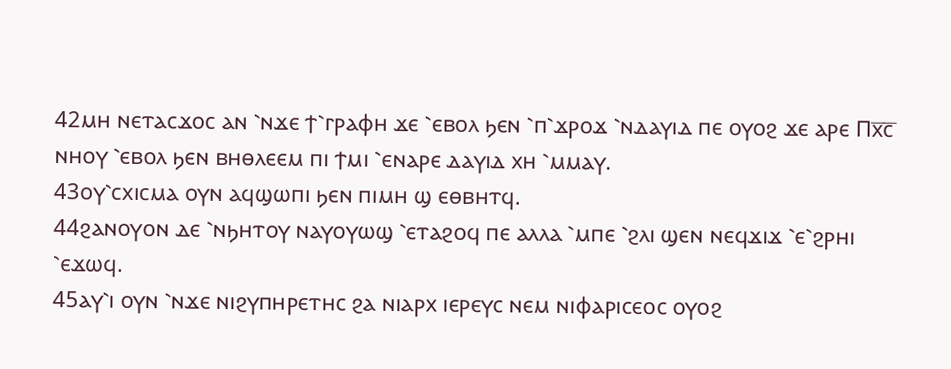42ⲙⲏ ⲛⲉⲧⲁⲥϫⲟⲥ ⲁⲛ ⳿ⲛϫⲉ ϯ⳿ⲅⲣⲁⲫⲏ ϫⲉ ⳿ⲉⲃⲟⲗ ϧⲉⲛ ⳿ⲡ⳿ϫⲣⲟϫ ⳿ⲛⲇⲁⲩⲓⲇ ⲡⲉ ⲟⲩⲟϩ ϫⲉ ⲁⲣⲉ Ⲡⲭ̅ⲥ̅ ⲛⲏⲟⲩ ⳿ⲉⲃⲟⲗ ϧⲉⲛ ⲃⲏⲑⲗⲉⲉⲙ ⲡⲓ ϯⲙⲓ ⳿ⲉⲛⲁⲣⲉ ⲇⲁⲩⲓⲇ ⲭⲏ ⳿ⲙⲙⲁⲩ.
43ⲟⲩ⳿ⲥⲭⲓⲥⲙⲁ ⲟⲩⲛ ⲁϥϣⲱⲡⲓ ϧⲉⲛ ⲡⲓⲙⲏ ϣ ⲉⲑⲃⲏⲧϥ.
44ϩⲁⲛⲟⲩⲟⲛ ⲇⲉ ⳿ⲛϧⲏⲧⲟⲩ ⲛⲁⲩⲟⲩⲱϣ ⳿ⲉⲧⲁϩⲟϥ ⲡⲉ ⲁⲗⲗⲁ ⳿ⲙⲡⲉ ⳿ϩⲗⲓ ϣⲉⲛ ⲛⲉϥϫⲓϫ ⳿ⲉ⳿ϩⲣⲏⲓ ⳿ⲉϫⲱϥ.
45ⲁⲩ⳿ⲓ ⲟⲩⲛ ⳿ⲛϫⲉ ⲛⲓϩⲩⲡⲏⲣⲉⲧⲏⲥ ϩⲁ ⲛⲓⲁⲣⲭ ⲓⲉⲣⲉⲩⲥ ⲛⲉⲙ ⲛⲓⲫⲁⲣⲓⲥⲉⲟⲥ ⲟⲩⲟϩ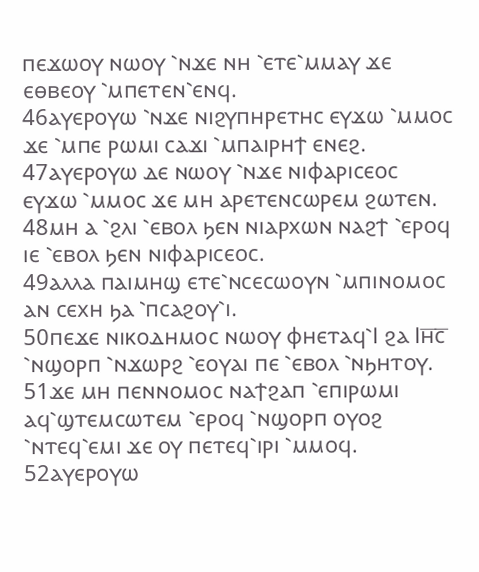ⲡⲉϫⲱⲟⲩ ⲛⲱⲟⲩ ⳿ⲛϫⲉ ⲛⲏ ⳿ⲉⲧⲉ⳿ⲙⲙⲁⲩ ϫⲉ ⲉⲑⲃⲉⲟⲩ ⳿ⲙⲡⲉⲧⲉⲛ⳿ⲉⲛϥ.
46ⲁⲩⲉⲣⲟⲩⲱ ⳿ⲛϫⲉ ⲛⲓϩⲩⲡⲏⲣⲉⲧⲏⲥ ⲉⲩϫⲱ ⳿ⲙⲙⲟⲥ ϫⲉ ⳿ⲙⲡⲉ ⲣⲱⲙⲓ ⲥⲁϫⲓ ⳿ⲙⲡⲁⲓⲣⲏϯ ⲉⲛⲉϩ.
47ⲁⲩⲉⲣⲟⲩⲱ ⲇⲉ ⲛⲱⲟⲩ ⳿ⲛϫⲉ ⲛⲓⲫⲁⲣⲓⲥⲉⲟⲥ ⲉⲩϫⲱ ⳿ⲙⲙⲟⲥ ϫⲉ ⲙⲏ ⲁⲣⲉⲧⲉⲛⲥⲱⲣⲉⲙ ϩⲱⲧⲉⲛ.
48ⲙⲏ ⲁ ⳿ϩⲗⲓ ⳿ⲉⲃⲟⲗ ϧⲉⲛ ⲛⲓⲁⲣⲭⲱⲛ ⲛⲁϩϯ ⳿ⲉⲣⲟϥ ⲓⲉ ⳿ⲉⲃⲟⲗ ϧⲉⲛ ⲛⲓⲫⲁⲣⲓⲥⲉⲟⲥ.
49ⲁⲗⲗⲁ ⲡⲁⲓⲙⲏϣ ⲉⲧⲉ⳿ⲛⲥⲉⲥⲱⲟⲩⲛ ⳿ⲙⲡⲓⲛⲟⲙⲟⲥ ⲁⲛ ⲥⲉⲭⲏ ϧⲁ ⳿ⲡⲥⲁϩⲟⲩ⳿ⲓ.
50ⲡⲉϫⲉ ⲛⲓⲕⲟⲇⲏⲙⲟⲥ ⲛⲱⲟⲩ ⲫⲏⲉⲧⲁϥ⳿Ⲓ ϩⲁ Ⲓⲏ̅ⲥ̅ ⳿ⲛϣⲟⲣⲡ ⳿ⲛϫⲱⲣϩ ⳿ⲉⲟⲩⲁⲓ ⲡⲉ ⳿ⲉⲃⲟⲗ ⳿ⲛϧⲏⲧⲟⲩ.
51ϫⲉ ⲙⲏ ⲡⲉⲛⲛⲟⲙⲟⲥ ⲛⲁϯϩⲁⲡ ⳿ⲉⲡⲓⲣⲱⲙⲓ ⲁϥ⳿ϣⲧⲉⲙⲥⲱⲧⲉⲙ ⳿ⲉⲣⲟϥ ⳿ⲛϣⲟⲣⲡ ⲟⲩⲟϩ ⳿ⲛⲧⲉϥ⳿ⲉⲙⲓ ϫⲉ ⲟⲩ ⲡⲉⲧⲉϥ⳿ⲓⲣⲓ ⳿ⲙⲙⲟϥ.
52ⲁⲩⲉⲣⲟⲩⲱ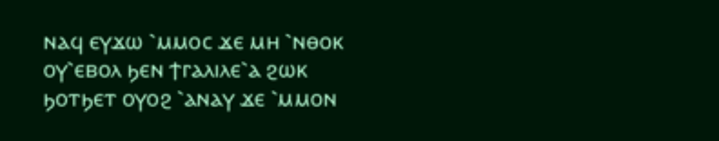ⲛⲁϥ ⲉⲩϫⲱ ⳿ⲙⲙⲟⲥ ϫⲉ ⲙⲏ ⳿ⲛⲑⲟⲕ ⲟⲩ⳿ⲉⲃⲟⲗ ϧⲉⲛ ϯⲅⲁⲗⲓⲗⲉ⳿ⲁ ϩⲱⲕ ϧⲟⲧϧⲉⲧ ⲟⲩⲟϩ ⳿ⲁⲛⲁⲩ ϫⲉ ⳿ⲙⲙⲟⲛ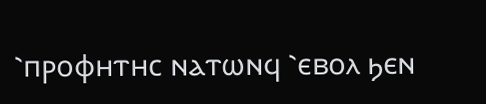⳿ⲡⲣⲟⲫⲏⲧⲏⲥ ⲛⲁⲧⲱⲛϥ ⳿ⲉⲃⲟⲗ ϧⲉⲛ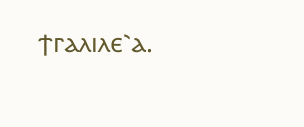ϯⲅⲁⲗⲓⲗⲉ⳿ⲁ.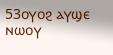53ⲟⲩⲟϩ ⲁⲩϣⲉ ⲛⲱⲟⲩ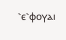⳿ⲉ⳿ⲫⲟⲩⲁⲓ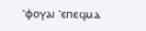⳿ⲫⲟⲩⲁⲓ ⳿ⲉⲡⲉϥⲙⲁ